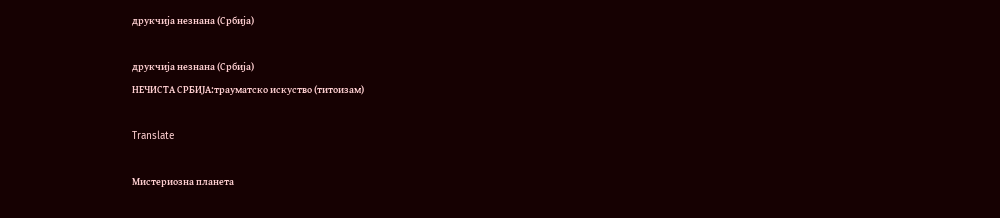друкчија незнана (Србија)

друкчија незнана (Србија)
НЕЧИСТА СРБИЈА:трауматско искуство (титоизам)

Translate

Мистериозна планета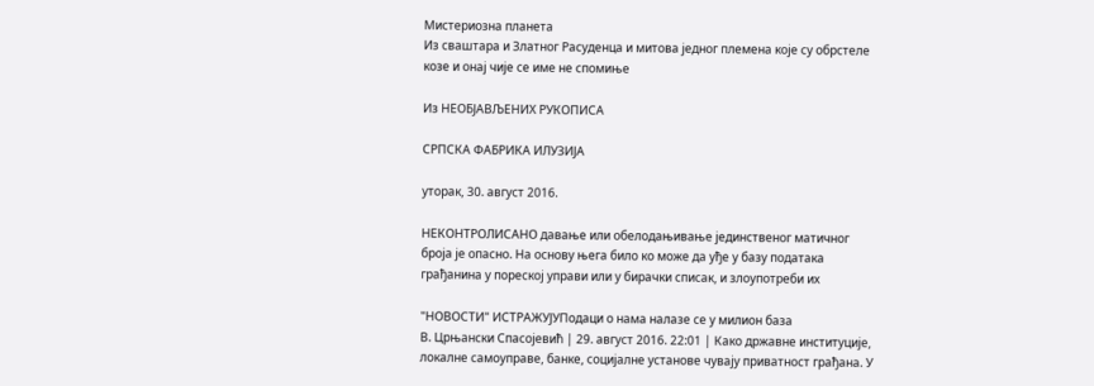Мистериозна планета
Из сваштара и Златног Расуденца и митова једног племена које су обрстеле козе и онај чије се име не спомиње

Из НЕОБЈАВЉЕНИХ РУКОПИСА

СРПСКА ФАБРИКА ИЛУЗИЈА

уторак, 30. август 2016.

НЕКОНТРОЛИСАНО давање или обелодањивање јединственог матичног броја је опасно. На основу њега било ко може да уђе у базу података грађанина у пореској управи или у бирачки списак, и злоупотреби их

"НОВОСТИ" ИСТРАЖУЈУПодаци о нама налазе се у милион база
В. Црњански Спасојевић | 29. август 2016. 22:01 | Како државне институције, локалне самоуправе, банке, социјалне установе чувају приватност грађана. У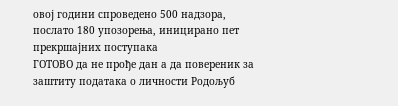овој години спроведено 500 надзора, послато 180 упозорења, иницирано пет прекршајних поступака
ГОТОВО да не прође дан а да повереник за заштиту података о личности Родољуб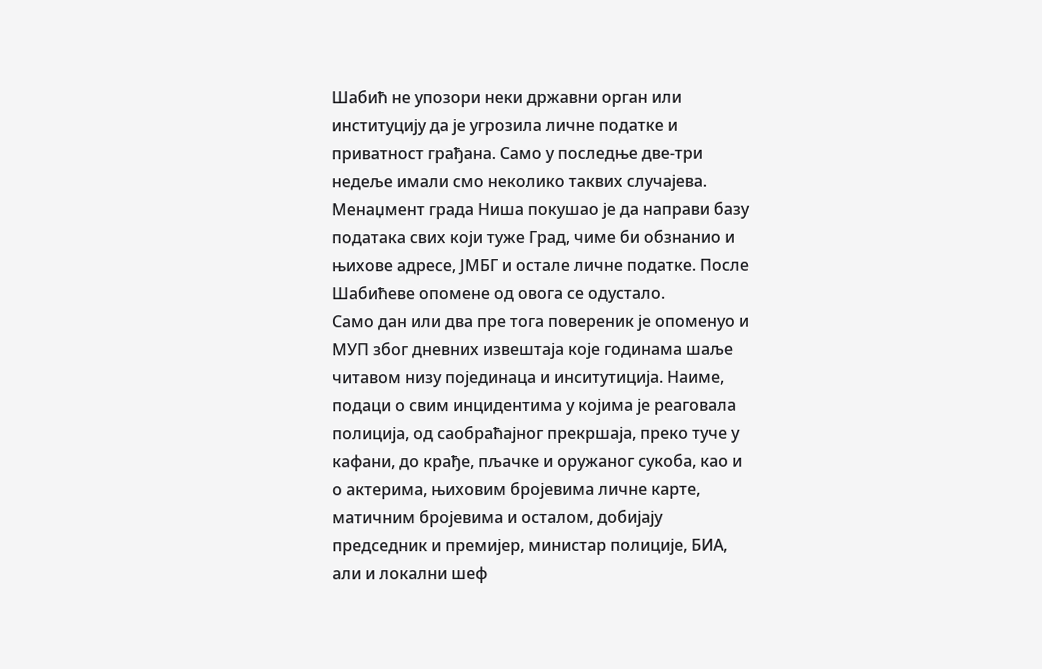Шабић не упозори неки државни орган или институцију да је угрозила личне податке и приватност грађана. Само у последње две-три недеље имали смо неколико таквих случајева.
Менаџмент града Ниша покушао је да направи базу података свих који туже Град, чиме би обзнанио и њихове адресе, ЈМБГ и остале личне податке. После Шабићеве опомене од овога се одустало.
Само дан или два пре тога повереник је опоменуо и МУП због дневних извештаја које годинама шаље читавом низу појединаца и инситутиција. Наиме, подаци о свим инцидентима у којима је реаговала полиција, од саобраћајног прекршаја, преко туче у кафани, до крађе, пљачке и оружаног сукоба, као и о актерима, њиховим бројевима личне карте, матичним бројевима и осталом, добијају председник и премијер, министар полиције, БИА, али и локални шеф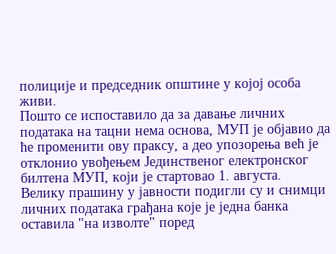полиције и председник општине у којој особа живи.
Пошто се испоставило да за давање личних података на тацни нема основа, МУП је објавио да ће променити ову праксу, а део упозорења већ је отклонио увођењем Јединственог електронског билтена МУП, који је стартовао 1. августа.
Велику прашину у јавности подигли су и снимци личних података грађана које је једна банка оставила "на изволте" поред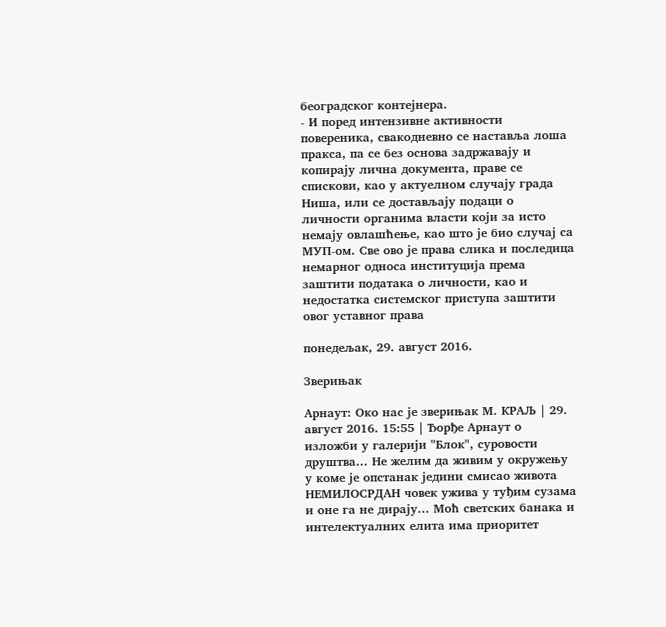београдског контејнера.
- И поред интензивне активности повереника, свакодневно се наставља лоша пракса, па се без основа задржавају и копирају лична документа, праве се спискови, као у актуелном случају града Ниша, или се достављају подаци о личности органима власти који за исто немају овлашћење, као што је био случај са МУП-ом. Све ово је права слика и последица немарног односа институција према заштити података о личности, као и недостатка системског приступа заштити овог уставног права

понедељак, 29. август 2016.

Зверињак

Арнаут: Око нас је зверињак М. КРАЉ | 29. август 2016. 15:55 | Ђорђе Арнаут о изложби у галерији "Блок", суровости друштва... Не желим да живим у окружењу у коме је опстанак једини смисао живота
НЕМИЛОСРДАН човек ужива у туђим сузама и оне га не дирају... Моћ светских банака и интелектуалних елита има приоритет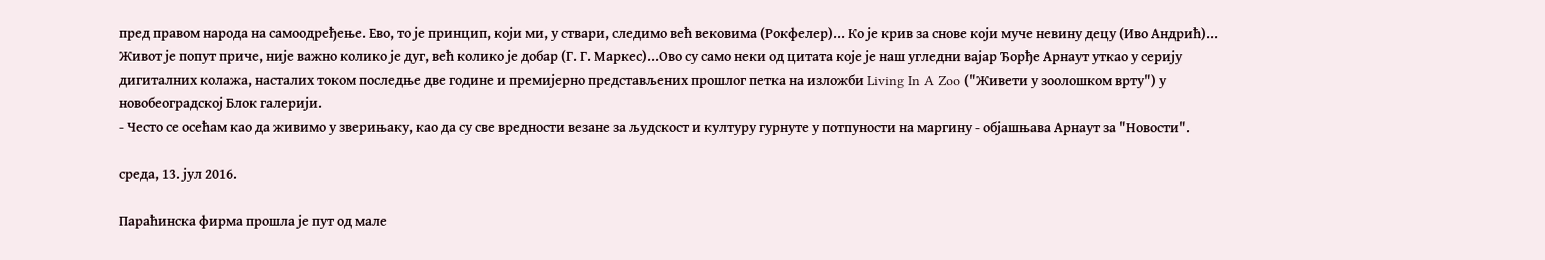пред правом народа на самоодређење. Ево, то је принцип, који ми, у ствари, следимо већ вековима (Рокфелер)... Ко је крив за снове који муче невину децу (Иво Андрић)... Живот је попут приче, није важно колико је дуг, већ колико је добар (Г. Г. Маркес)...Ово су само неки од цитата које је наш угледни вајар Ђорђе Арнаут уткао у серију дигиталних колажа, насталих током последње две године и премијерно представљених прошлог петка на изложби Living In A Zoo ("Живети у зоолошком врту") у новобеоградској Блок галерији.
- Често се осећам као да живимо у зверињаку, као да су све вредности везане за људскост и културу гурнуте у потпуности на маргину - објашњава Арнаут за "Новости".

среда, 13. јул 2016.

Параћинска фирма прошла је пут од мале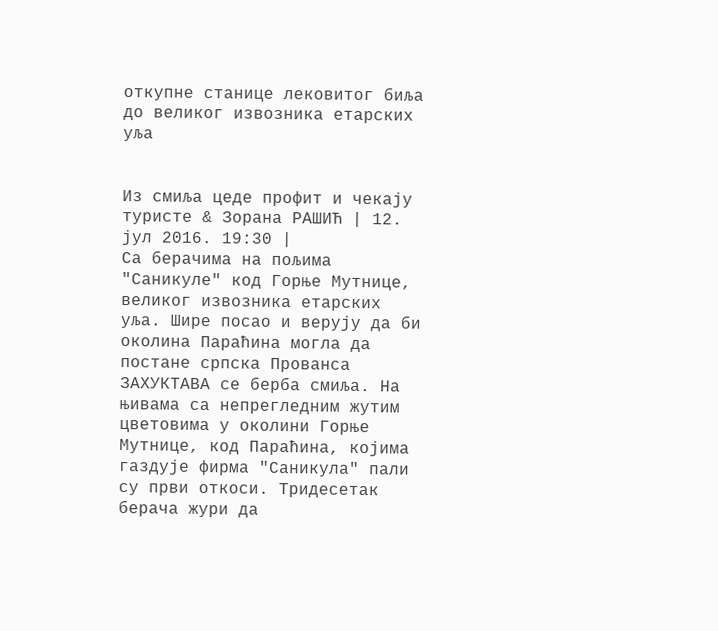откупне станице лековитог биља до великог извозника етарских уља


Из смиља цеде профит и чекају туристе & Зорана РАШИЋ | 12. јул 2016. 19:30 |
Са берачима на пољима "Саникуле" код Горње Мутнице, великог извозника етарских уља. Шире посао и верују да би околина Параћина могла да постане српска Прованса
ЗАХУКТАВА се берба смиља. На њивама са непрегледним жутим цветовима у околини Горње Мутнице, код Параћина, којима газдује фирма "Саникула" пали су први откоси. Тридесетак берача жури да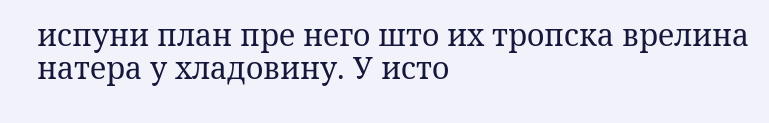испуни план пре него што их тропска врелина натера у хладовину. У исто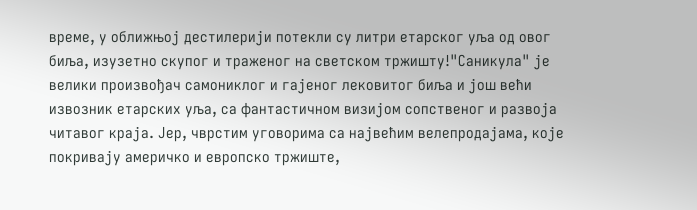време, у оближњој дестилерији потекли су литри етарског уља од овог биља, изузетно скупог и траженог на светском тржишту!"Саникула" је велики произвођач самониклог и гајеног лековитог биља и још већи извозник етарских уља, са фантастичном визијом сопственог и развоја читавог краја. Јер, чврстим уговорима са највећим велепродајама, које покривају америчко и европско тржиште,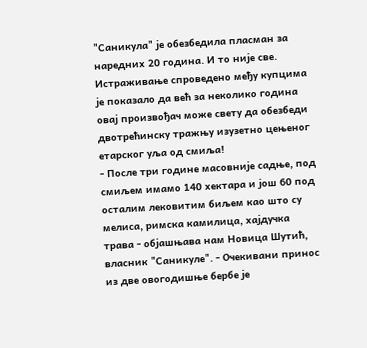"Саникула" је обезбедила пласман за наредних 20 година. И то није све. Истраживање спроведено међу купцима је показало да већ за неколико година овај произвођач може свету да обезбеди двотрећинску тражњу изузетно цењеног етарског уља од смиља!
- После три године масовније садње, под смиљем имамо 140 хектара и још 60 под осталим лековитим биљем као што су мелиса, римска камилица, хајдучка трава - објашњава нам Новица Шутић, власник "Саникуле". - Очекивани принос из две овогодишње бербе је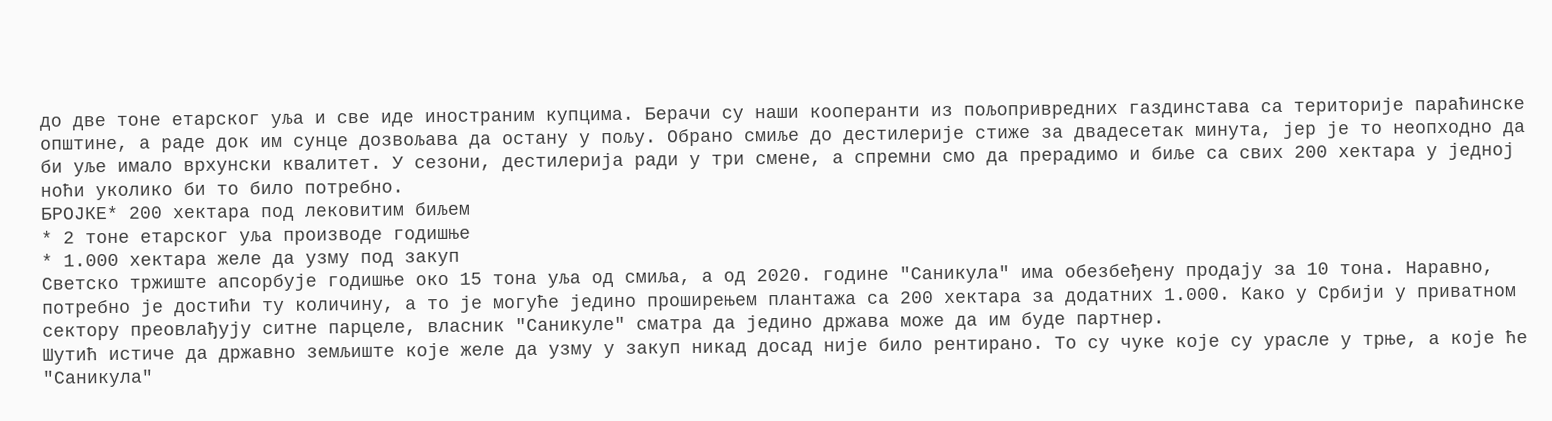до две тоне етарског уља и све иде иностраним купцима. Берачи су наши кооперанти из пољопривредних газдинстава са територије параћинске општине, а раде док им сунце дозвољава да остану у пољу. Обрано смиље до дестилерије стиже за двадесетак минута, јер је то неопходно да би уље имало врхунски квалитет. У сезони, дестилерија ради у три смене, а спремни смо да прерадимо и биље са свих 200 хектара у једној ноћи уколико би то било потребно.
БРОЈКЕ* 200 хектара под лековитим биљем
* 2 тоне етарског уља производе годишње
* 1.000 хектара желе да узму под закуп
Светско тржиште апсорбује годишње око 15 тона уља од смиља, а од 2020. године "Саникула" има обезбеђену продају за 10 тона. Наравно, потребно је достићи ту количину, а то је могуће једино проширењем плантажа са 200 хектара за додатних 1.000. Како у Србији у приватном сектору преовлађују ситне парцеле, власник "Саникуле" сматра да једино држава може да им буде партнер.
Шутић истиче да државно земљиште које желе да узму у закуп никад досад није било рентирано. То су чуке које су урасле у трње, а које ће "Саникула"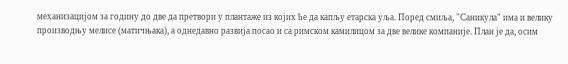механизацијом за годину до две да претвори у плантаже из којих ће да капљу етарска уља. Поред смиља, "Саникула" има и велику производњу мелисе (матичњака), а однедавно развија посао и са римском камилицом за две велике компаније. План је да, осим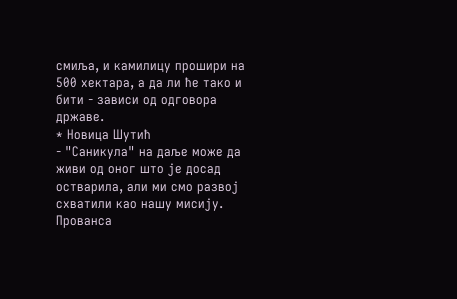смиља, и камилицу прошири на 500 хектара, а да ли ће тако и бити - зависи од одговора државе.
* Новица Шутић
- "Саникула" на даље може да живи од оног што је досад остварила, али ми смо развој схватили као нашу мисију. Прованса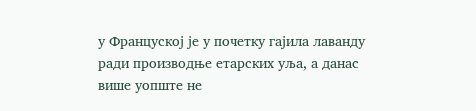у Француској је у почетку гајила лаванду ради производње етарских уља, а данас више уопште не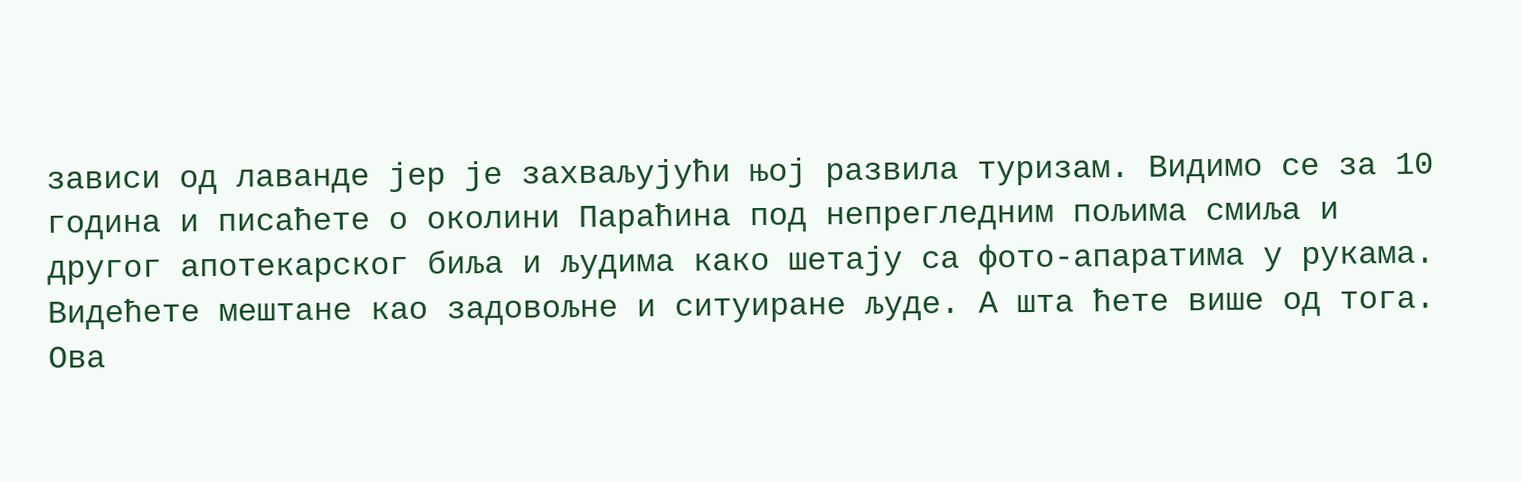зависи од лаванде јер је захваљујући њој развила туризам. Видимо се за 10 година и писаћете о околини Параћина под непрегледним пољима смиља и другог апотекарског биља и људима како шетају са фото-апаратима у рукама. Видећете мештане као задовољне и ситуиране људе. А шта ћете више од тога.
Ова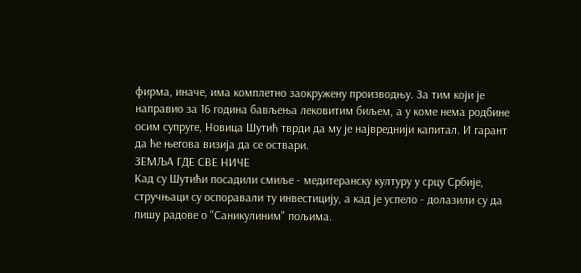фирма, иначе, има комплетно заокружену производњу. За тим који је направио за 16 година бављења лековитим биљем, а у коме нема родбине осим супруге, Новица Шутић тврди да му је највреднији капитал. И гарант да ће његова визија да се оствари.
ЗЕМЉА ГДЕ СВЕ НИЧЕ
Кад су Шутићи посадили смиље - медитеранску културу у срцу Србије, стручњаци су оспоравали ту инвестицију, а кад је успело - долазили су да пишу радове о "Саникулиним" пољима.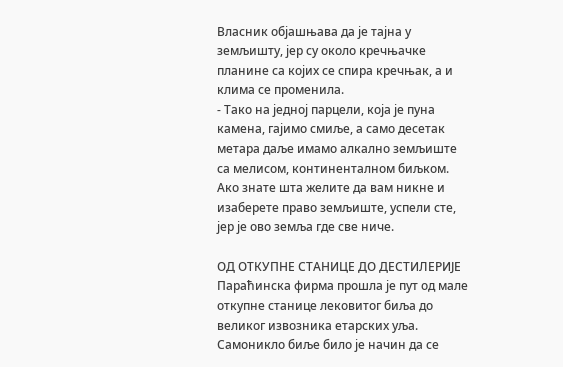Власник објашњава да је тајна у земљишту, јер су около кречњачке планине са којих се спира кречњак, а и клима се променила.
- Тако на једној парцели, која је пуна камена, гајимо смиље, а само десетак метара даље имамо алкално земљиште са мелисом, континенталном биљком. Ако знате шта желите да вам никне и изаберете право земљиште, успели сте, јер је ово земља где све ниче.

ОД ОТКУПНЕ СТАНИЦЕ ДО ДЕСТИЛЕРИЈЕ
Параћинска фирма прошла је пут од мале откупне станице лековитог биља до великог извозника етарских уља. Самоникло биље било је начин да се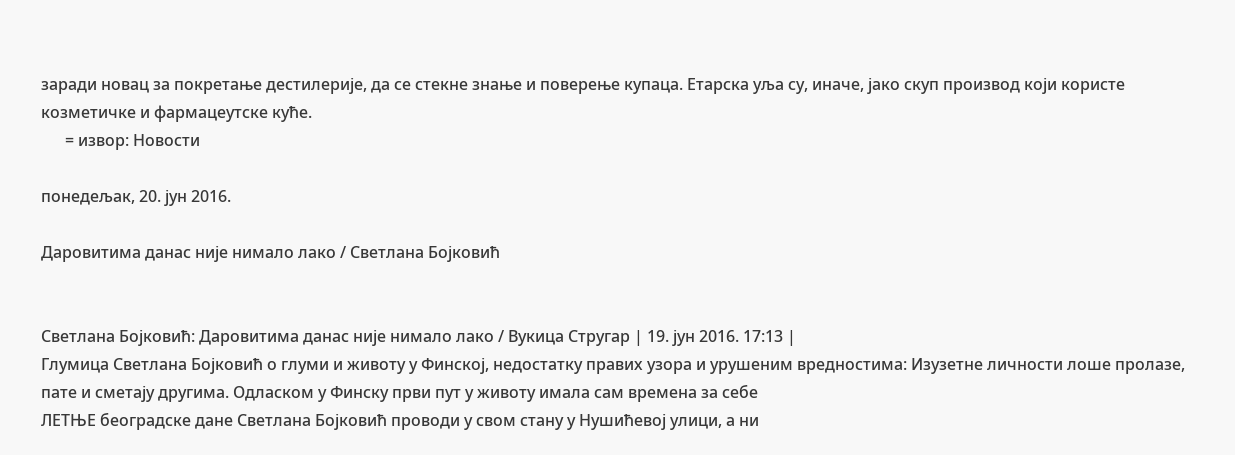заради новац за покретање дестилерије, да се стекне знање и поверење купаца. Етарска уља су, иначе, јако скуп производ који користе козметичке и фармацеутске куће.
      = извор: Новости

понедељак, 20. јун 2016.

Даровитима данас није нимало лако / Светлана Бојковић


Светлана Бојковић: Даровитима данас није нимало лако / Вукица Стругар | 19. јун 2016. 17:13 |
Глумица Светлана Бојковић о глуми и животу у Финској, недостатку правих узора и урушеним вредностима: Изузетне личности лоше пролазе, пате и сметају другима. Одласком у Финску први пут у животу имала сам времена за себе
ЛЕТЊЕ београдске дане Светлана Бојковић проводи у свом стану у Нушићевој улици, а ни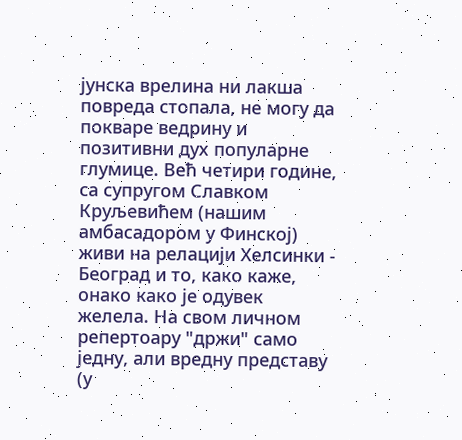јунска врелина ни лакша повреда стопала, не могу да покваре ведрину и позитивни дух популарне глумице. Већ четири године, са супругом Славком Круљевићем (нашим амбасадором у Финској) живи на релацији Хелсинки - Београд и то, како каже, онако како је одувек желела. На свом личном репертоару "држи" само једну, али вредну представу (у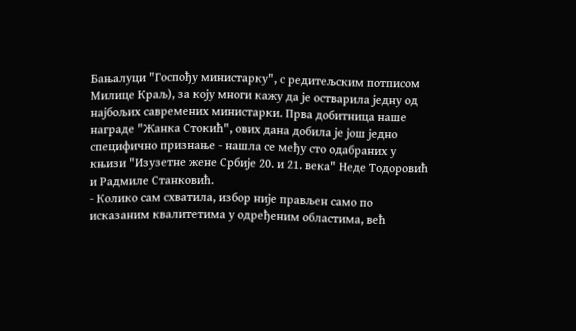Бањалуци "Госпођу министарку", с редитељским потписом Милице Краљ), за коју многи кажу да је остварила једну од најбољих савремених министарки. Прва добитница наше награде "Жанка Стокић", ових дана добила је још једно специфично признање - нашла се међу сто одабраних у књизи "Изузетне жене Србије 20. и 21. века" Неде Тодоровић и Радмиле Станковић.
- Колико сам схватила, избор није прављен само по исказаним квалитетима у одређеним областима, већ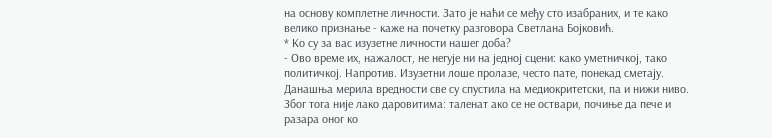на основу комплетне личности. Зато је наћи се међу сто изабраних, и те како велико признање - каже на почетку разговора Светлана Бојковић.
* Ко су за вас изузетне личности нашег доба?
- Ово време их, нажалост, не негује ни на једној сцени: како уметничкој, тако политичкој. Напротив. Изузетни лоше пролазе, често пате, понекад сметају. Данашња мерила вредности све су спустила на медиокритетски, па и нижи ниво. Због тога није лако даровитима: таленат ако се не оствари, почиње да пече и разара оног ко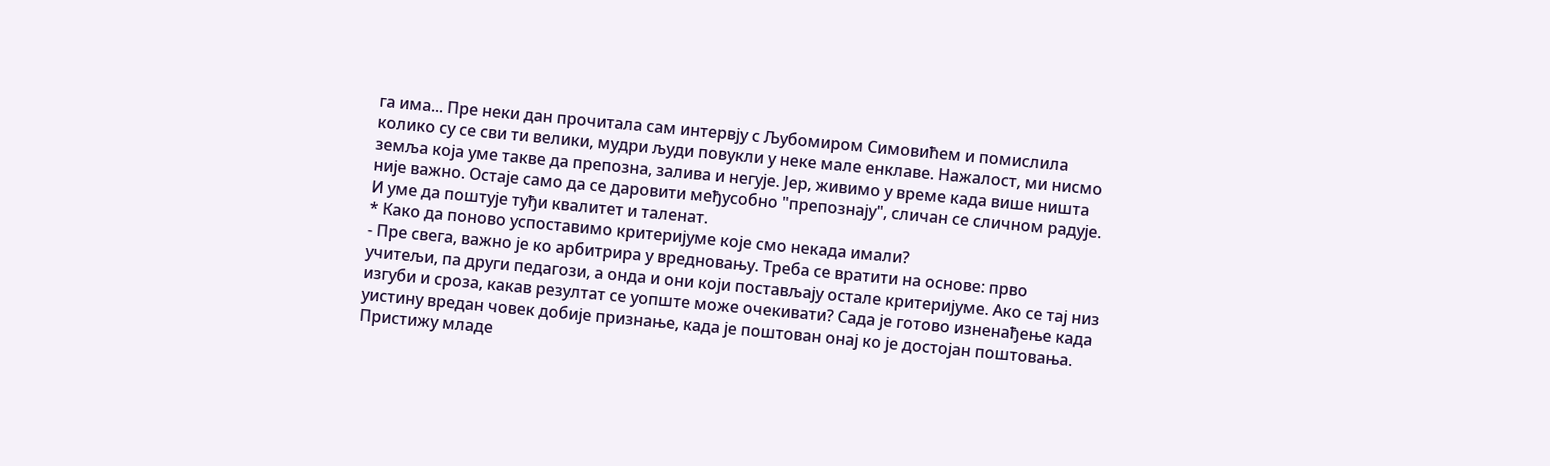га има... Пре неки дан прочитала сам интервју с Љубомиром Симовићем и помислила колико су се сви ти велики, мудри људи повукли у неке мале енклаве. Нажалост, ми нисмо земља која уме такве да препозна, залива и негује. Јер, живимо у време када више ништа није важно. Остаје само да се даровити међусобно "препознају", сличан се сличном радује. И уме да поштује туђи квалитет и таленат.
* Како да поново успоставимо критеријуме које смо некада имали?
- Пре свега, важно је ко арбитрира у вредновању. Треба се вратити на основе: прво учитељи, па други педагози, а онда и они који постављају остале критеријуме. Ако се тај низ изгуби и сроза, какав резултат се уопште може очекивати? Сада је готово изненађење када уистину вредан човек добије признање, када је поштован онај ко је достојан поштовања. Пристижу младе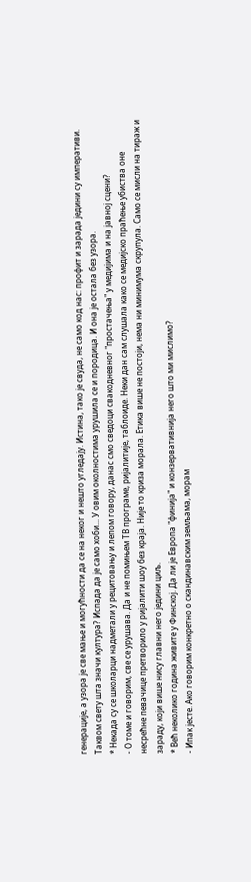генерације, а узора је све мање и могућности да се на неког и нешто угледају. Истина, тако је свуда, не само код нас: профит и зарада једини су императиви. Таквом свету шта значи култура? Испада да је само хоби... У овим околностима урушила се и породица. И она је остала без узора.
* Некада су се школарци надметали у рецитовању и лепом говору, данас смо сведоци свакодневног "простачења" у медијима и на јавној сцени?
- О томе и говорим, све се урушава. Да и не помињем ТВ програме, ријалитије, таблоиде. Неки дан сам слушала како се медијско праћење убиства оне несрећне певачице претворило у ријалити шоу без краја. Није то криза морала. Етика више не постоји, нема ни минимума скрупула. Само се мисли на тираж и зараду, који више нису главни него једини циљ.
* Већ неколико година живите у Финској. Да ли је Европа "финија" и конзервативнија него што ми мислимо?
- Ипак јесте. Ако говорим конкретно о скандинавским земљама, морам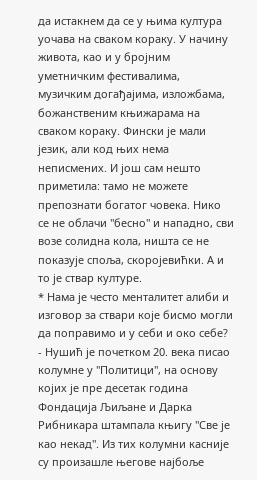да истакнем да се у њима култура уочава на сваком кораку. У начину живота, као и у бројним уметничким фестивалима, музичким догађајима, изложбама, божанственим књижарама на сваком кораку. Фински је мали језик, али код њих нема неписмених. И још сам нешто приметила: тамо не можете препознати богатог човека. Нико се не облачи "бесно" и нападно, сви возе солидна кола, ништа се не показује споља, скоројевићки. А и то је ствар културе.
* Нама је често менталитет алиби и изговор за ствари које бисмо могли да поправимо и у себи и око себе?
- Нушић је почетком 20. века писао колумне у "Политици", на основу којих је пре десетак година Фондација Љиљане и Дарка Рибникара штампала књигу "Све је као некад". Из тих колумни касније су произашле његове најбоље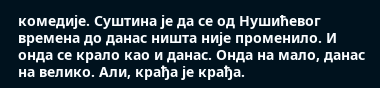комедије. Суштина је да се од Нушићевог времена до данас ништа није променило. И онда се крало као и данас. Онда на мало, данас на велико. Али, крађа је крађа.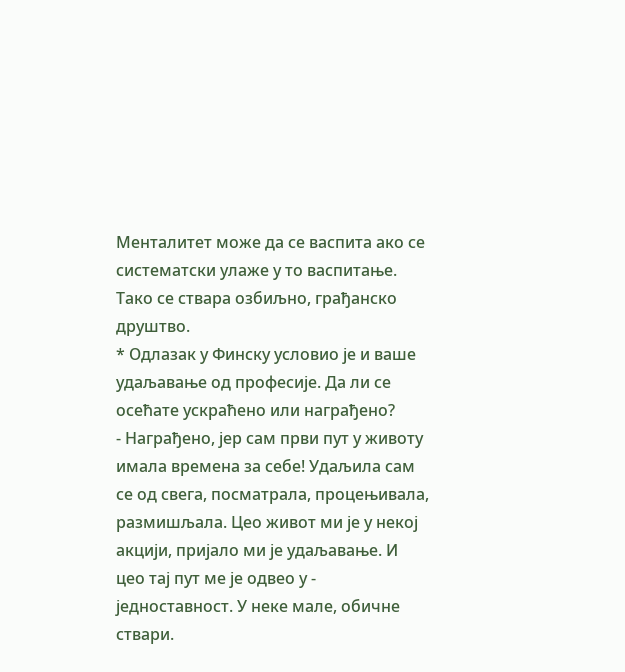Менталитет може да се васпита ако се систематски улаже у то васпитање. Тако се ствара озбиљно, грађанско друштво.
* Одлазак у Финску условио је и ваше удаљавање од професије. Да ли се осећате ускраћено или награђено?
- Награђено, јер сам први пут у животу имала времена за себе! Удаљила сам се од свега, посматрала, процењивала, размишљала. Цео живот ми је у некој акцији, пријало ми је удаљавање. И цео тај пут ме је одвео у - једноставност. У неке мале, обичне ствари.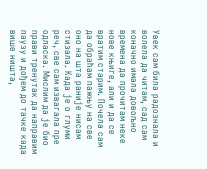Увек сам била радознала и волела да читам, сад сам коначно имала довољно времена да прочитам неке нове књиге, али и да се вратим старим. Почела сам да обраћам пажњу на све оно на шта раније нисам стизала. Када је о глуми реч, све сам извагала пре одласка. Мислим да је био прави тренутак да направим паузу и дођем до тачке када више ништа,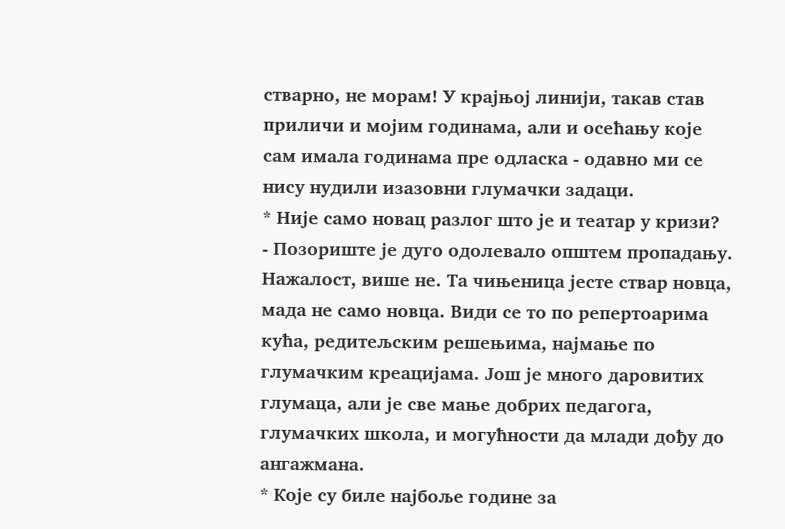стварно, не морам! У крајњој линији, такав став приличи и мојим годинама, али и осећању које сам имала годинама пре одласка - одавно ми се нису нудили изазовни глумачки задаци.
* Није само новац разлог што је и театар у кризи?
- Позориште је дуго одолевало општем пропадању. Нажалост, више не. Та чињеница јесте ствар новца, мада не само новца. Види се то по репертоарима кућа, редитељским решењима, најмање по глумачким креацијама. Још је много даровитих глумаца, али је све мање добрих педагога, глумачких школа, и могућности да млади дођу до ангажмана.
* Које су биле најбоље године за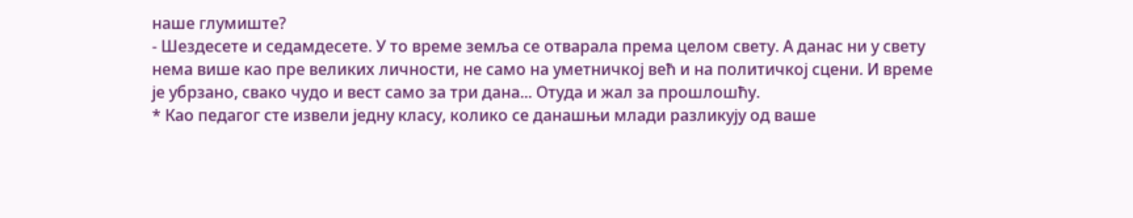наше глумиште?
- Шездесете и седамдесете. У то време земља се отварала према целом свету. А данас ни у свету нема више као пре великих личности, не само на уметничкој већ и на политичкој сцени. И време је убрзано, свако чудо и вест само за три дана... Отуда и жал за прошлошћу.
* Као педагог сте извели једну класу, колико се данашњи млади разликују од ваше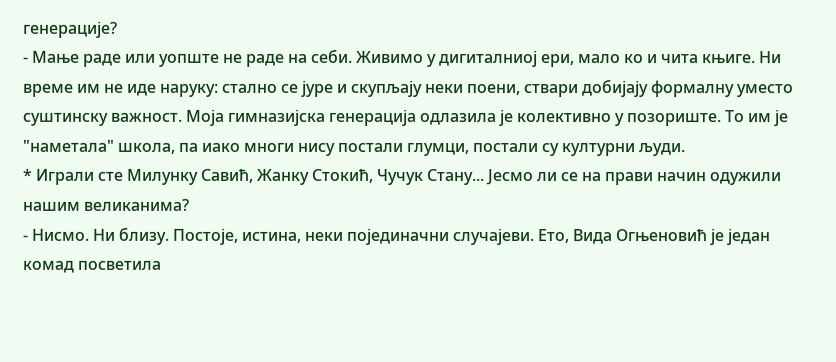генерације?
- Мање раде или уопште не раде на себи. Живимо у дигиталниој ери, мало ко и чита књиге. Ни време им не иде наруку: стално се јуре и скупљају неки поени, ствари добијају формалну уместо суштинску важност. Моја гимназијска генерација одлазила је колективно у позориште. То им је "наметала" школа, па иако многи нису постали глумци, постали су културни људи.
* Играли сте Милунку Савић, Жанку Стокић, Чучук Стану... Јесмо ли се на прави начин одужили нашим великанима?
- Нисмо. Ни близу. Постоје, истина, неки појединачни случајеви. Ето, Вида Огњеновић је један комад посветила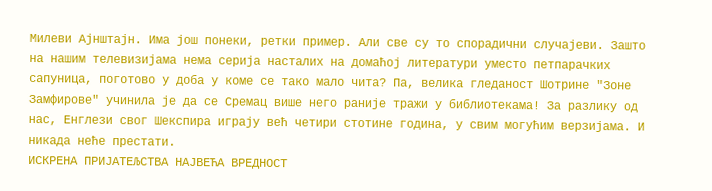Милеви Ајнштајн. Има још понеки, ретки пример. Али све су то спорадични случајеви. Зашто на нашим телевизијама нема серија насталих на домаћој литератури уместо петпарачких сапуница, поготово у доба у коме се тако мало чита? Па, велика гледаност Шотрине "Зоне Замфирове" учинила је да се Сремац више него раније тражи у библиотекама! За разлику од нас, Енглези свог Шекспира играју већ четири стотине година, у свим могућим верзијама. И никада неће престати.
ИСКРЕНА ПРИЈАТЕЉСТВА НАЈВЕЋА ВРЕДНОСТ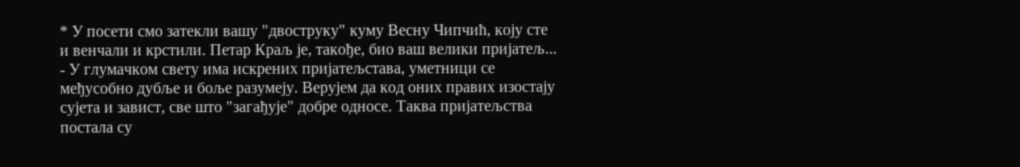* У посети смо затекли вашу "двоструку" куму Весну Чипчић, коју сте и венчали и крстили. Петар Краљ је, такође, био ваш велики пријатељ...
- У глумачком свету има искрених пријатељстава, уметници се међусобно дубље и боље разумеју. Верујем да код оних правих изостају сујета и завист, све што "загађује" добре односе. Таква пријатељства постала су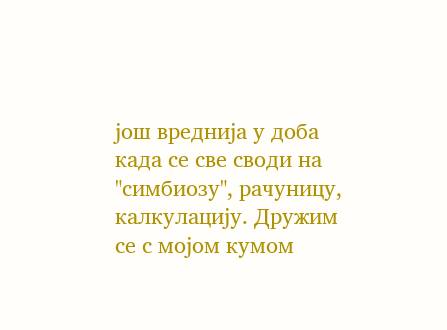још вреднија у доба када се све своди на "симбиозу", рачуницу, калкулацију. Дружим се с мојом кумом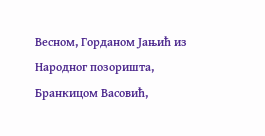Весном, Горданом Јањић из Народног позоришта, Бранкицом Васовић,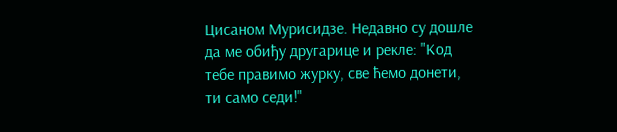Цисаном Мурисидзе. Недавно су дошле да ме обиђу другарице и рекле: "Код тебе правимо журку, све ћемо донети, ти само седи!"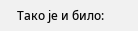Тако је и било: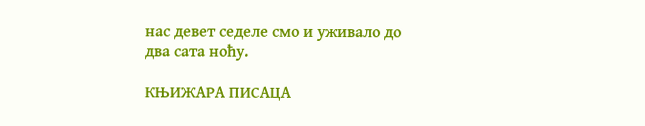нас девет седеле смо и уживало до два сата ноћу.

КЊИЖАРА ПИСАЦА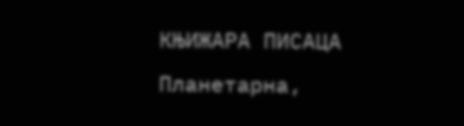КЊИЖАРА ПИСАЦА
Планетарна,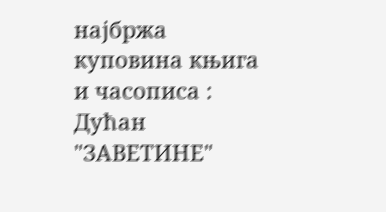најбржа куповина књига и часописа : Дућан "ЗАВЕТИНЕ"